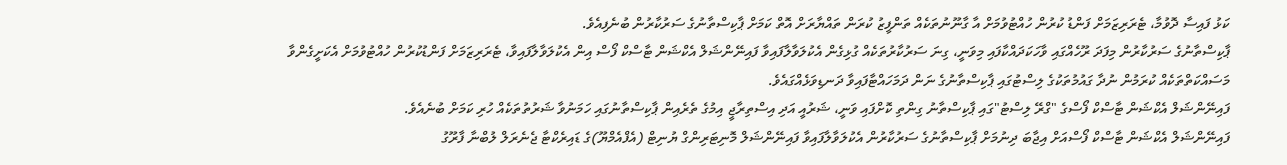ކަޅު ފައިސާ ދޮވުމާ، ޓެރަރިޒަމަށް ފަންޑު ކުރުން ހުއްޓުވުމަށް އާ ގާނޫނުތަކެއް ތަންފީޒު ކުރަން ތައްޔާރަށް އޮތް ކަމަށް ޕާކިސްތާނުގެ ސަރުކާރުން ބުނެފިއެވެ.
ޕާކިސްތާނުގެ ސަރުކާރުން މިފަދަ ރޫހެއްގައި ވާހަކަދައްކާފައި މިވަނީ، ގިނަ ސަރުކާރުތަކެއް ގުޅިގެން އެކުލަވާލާފައިވާ ފައިނޭންޝަލް އެކްޝަން ޓާސްކް ފޯސް އިން އެކުލަވާލާފައިވާ، ޓެރަރިޒަމަށް ފަންޑުކުރުން ހުއްޓުވުމަށް އެކަށީގެންވާ މަސައްކަތްތަކެއް ކުރަމުން ނުދާ ގައުމުތަކުގެ ލިސްޓުގައި ޕާކިސްތާނުގެ ނަން ދަމަހައްޓާފައިވާ ދަނޑިވަޅެއްގައެވެ.
ފައިނޭންޝަލް އެކްޝަން ޓާސްކް ފޯސްގެ "ގްރޭ ލިސްޓު"ގައި ޕާކިސްތާނު ގިންތި ކޮށްފައި ވަނީ، ޝަރުއީ އަދި އިސްތިރާޖީ އިމުގެ ތެރެއިން ޕާކިސްތާނުގައި ހަމަނުވާ ޝަރުތުތަކެއް ހުރި ކަމަށް ބުނެއެވެ.
ފައިނޭންޝަލް އެކްޝަން ޓާސްކް ފޯސްއަށް އިޖާބަ ދިނުމަށް ޕާކިސްތާނުގެ ސަރުކާރުން އެކުލަވާލާފައިވާ ފައިނޭންޝަލް މޮނިޓަރިންގް ޔުނިޓް (އެފްއެމްޔޫ)ގެ ޑައިރެކްޓާ ޖެނެރަލް ލުބްނާ ފާރޫގު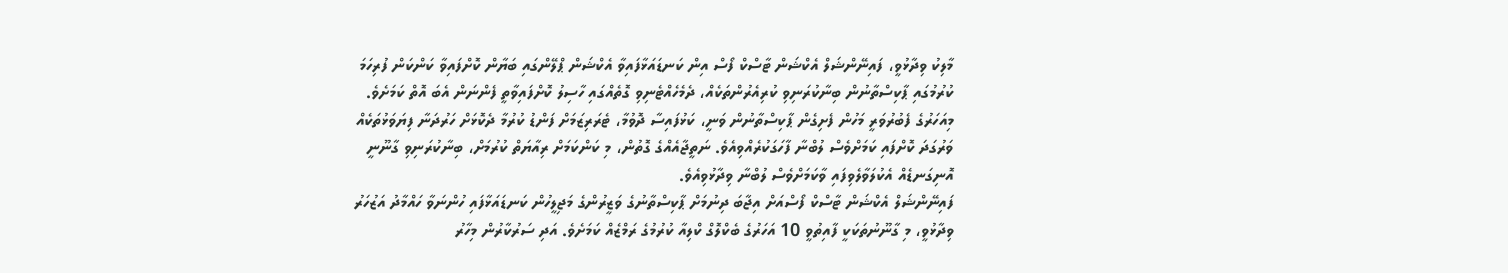މާލިކު ވިދާޅުވީ، ފައިނޭންޝަލް އެކްޝަން ޓާސްކް ފޯސް އިން ކަނޑައަޅާފައިވާ އެކްޝަން ޕްލޭންގައި ބަޔާން ކޮށްފައިވާ ކަންކަން ފުރިހަމަ ކުރުމުގައި ޕާކިސްތާނުން ބިނާކުރަނިވި ކުރިއެރުންތަކެއް، ދެމެހެއްޓެނިވި ގޮތެއްގައި ހާސިލު ކޮށްފައިވާތީ ފެންނަން އެބަ އޮތް ކަމަށެވެ.
މިއަހަރުގެ ފެބުރުވަރީ މަހުން ފެށިގެން ޕާކިސްތާނުން ވަނީ، ކަޅުފައިސާ ދޮވުމާ، ޓެރަރިޒަމަށް ފަންޑު ކުރުމާ ދެކޮޅަށް ހަރުދަނާ ފިޔަވަޅުތަކެއް ވަރުގަދަ ކޮށްފައި ކަމަށްވެސް ލުބްނާ ފާހަގަކުރެއްވިއެވެ. ނަތީޖާއެއްގެ ގޮތުން، މި ކަންކަމަށް ރިއާޔަތް ކުރުމަށް، ބިނާކުރަނިވި ގާނޫނީ އޮނިގަނޑެއް އެކުލަވާލެވިފައި ވާކަމަށްވެސް ލުބްނާ ވިދާޅުވިއެވެ.
ފައިނޭންޝަލް އެކްޝަން ޓާސްކް ފޯސްއަށް އިޖާބަ ދިނުމަށް ޕާކިސްތާނުގެ ވަޒީރުންގެ މަޖިލީހުން ކަނޑައަޅާފައި ހުންނަވާ ހައްމާދު އަޒުހަރު ވިދާޅުވީ، މި ގާނޫނުތަކަކީ ފާއިތުވީ 10 އަހަރުގެ ބެކްލޮގް ކްލިއާ ކުރުމުގެ ރަމްޒެއް ކަމަށެވެ. އަދި ސަރުކާރުން މިހާރު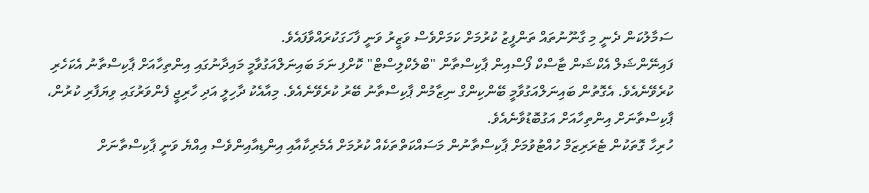ސަމާލުކަން ދެނީ މި ގާނޫނުތައް ތަންފީޒު ކުރުމަށް ކަމަށްވެސް ވަޒީރު ވަނީ ފާހަގަކުރައްވާފައެވެ.
ފައިނޭންޝަލް އެކްޝަން ޓާސްކް ފޯސްއިން ޕާކިސްތާން "ބްލެކްލިސްޓް" ކޮށްފި ނަމަ ބައިނަލްއަގުވާމީ މައިދާނުގައި އިންތިހާއަށް ޕާކިސްތާނު އެކަހެރި ކުރެވޭނެއެވެ. އެގޮތުން ބައިނަލްއަގުވާމީ ބޭންކިންގް ނިޒާމުން ޕާކިސްތާނު ބޭރު ކުރެވޭނެއެވެ. މިއާއެކު ދާހިލީ އަދި ހާރިޖީ ފެންވަރުގައި ވިޔަފާރި ކުރުން، ޕާކިސްތާނަށް އިންތިހާއަށް އަގުބޮޑުވާނެއެވެ.
ހުރިހާ ގޮތަކުން ޓެރަރިޒަމް ހުއްޓުވުމަށް ޕާކިސްތާނުން މަސައްކަތްތަކެއް ކުރުމަށް އެމެރިކާއާއި އިންޑިއާއިންވެސް އިއްޔެ ވަނީ ޕާކިސްތާނަށް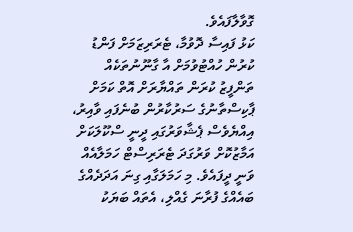ގޮވާލާފައެވެ.
ކަޅު ފައިސާ ދޮވުމާ، ޓެރަރިޒަމަށް ފަންޑު ކުރުން ހުއްޓުވުމަށް އާ ގާނޫނުތަކެއް ތަންފީޒު ކުރަން ތައްޔާރަށް އޮތް ކަމަށް ޕާކިސްތާނުގެ ސަރުކާރުން ބުނެފައި ވާއިރު، އިއްޔެވެސް ޕެޝާވަރުގައި ދީނީ ސްކޫލަކަށް އަމާޒުކޮށް ވަރުގަދަ ޓެރަރިސްޓް ހަމަލާއެއް ވަނީ ދީފައެވެ. މި ހަމަލަގާއި ގިނަ އަދަދެއްގެ ބައެއްގެ ފުރާނަ ގެއްލި، އެތައް ބަޔަކު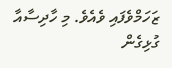ޒަހަމްވެފައި ވެއެވެ. މި ހާދިސާއާ ގުޅިގެން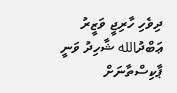ދިވެހި ހާރިޖީ ވަޒީރު ޢަބްދުالله ޝާހިދު ވަނީ ޕާކިސްތާނަށް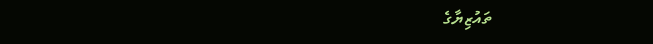ތައުޒިޔާގެ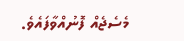މެސެޖެއް ފޮނުއްވާފައެވެ.